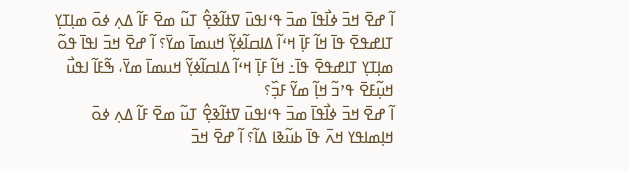ߊ߬ ߝߐ߫ ߞߏ߫ ߦߊ߯ߟߊ߫ ߘߏ߫ ߟߵߊߟߎ߫ ߜߙߊ߬ߢߐ߲߮ ߠߎ߬ ߘߐ߫ ߓߊ߬ ߡߍ߲ ߦߋ߫ ߘߊ߲ߠߌ߲ ߠߊߝߟߐ߫ ߟߊ߫ ߞߊ߬ ߓߊ߲߫ ߞߵߊ߬ ߡߊߛߊ߬ߦߌ߲߬ ߞߎߘߊ߫ ߘߌ߫؟ ߊ߬ ߝߐ߫ ߞߏ߫ ߊߟߊ߫ ߟߋ߬ ߘߊ߲ߠߌ߲ ߠߊߝߟߐ߫ ߟߊ߫߸ ߞߊ߬ ߓߊ߲߫ ߞߵߊ߬ ߡߊߛߊ߬ߦߌ߲߬ ߞߎߘߊ߫ ߘߌ߫، ߒ߬ߓߊ߬ ߊߟߎ߯ ߞߎ߲߬ߓߐ߫ ߟߴߏ߬ ߞߊ߲߬ ߘߌ߬ ߓߏ߲߰؟
ߊ߬ ߝߐ߫ ߞߏ߫ ߦߊ߯ߟߊ߫ ߘߏ߫ ߟߵߊߟߎ߫ ߜߙߊ߬ߢߐ߲߮ ߠߎ߬ ߘߐ߫ ߓߊ߬ ߡߍ߲ ߦߋ߫ ߞߊ߲ߘߊߟߌ ߞߍ߫ ߟߊ߫ ߕߎ߬ߢߊ ߡߊ߬؟ ߊ߬ ߝߐ߫ ߞߏ߫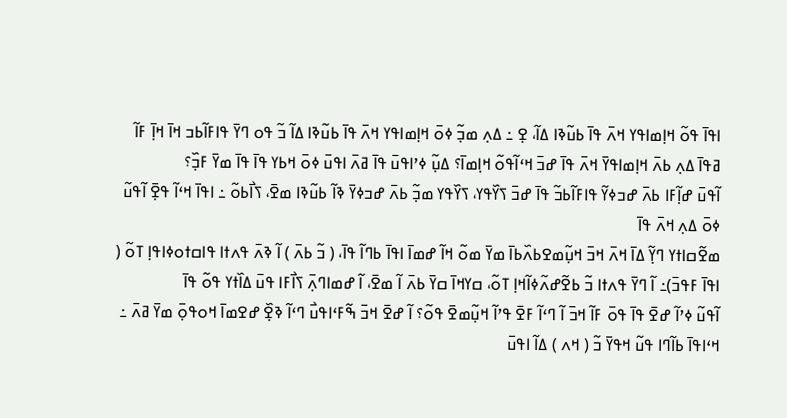ߊߟߊ߫ ߟߋ߬ ߞߊ߲ߘߊߟߌ ߞߍ߫ ߟߊ߫ ߕߎ߬ߢߊ ߡߊ߬، ߐ߲ ߸ ߡߍ߲ ߘߏ߲߬ ߦߋ߫ ߞߊ߲ߘߊߟߌ ߞߍ߫ ߟߊ߫ ߕߎ߬ߢߊ ߡߊ߬ ߏ߬ ߟߋ ߣߌ߫ ߟߊߓߊ߬ߕߏ ߞߊ߫ ߞߊ߲߫ ߓߊ߬ ߥߟߊ߫ ߡߍ߲ ߕߍ߫ ߞߊ߲ߘߊߟߌ߫ ߞߍ߫ ߟߊ߫ ߝߏ߫ ߞߵߊ߬ߟߋ߬ ߞߊ߲ߘߊ߫؟ ߡߎ߲߬ ߦߴߊߟߎ߫ ߟߊ߫ ߥߍ߫ ߊߟߎ߫ ߦߋ߫ ߞߕߌ ߟߊ߫ ߟߊ߫ ߘߌ߫ ߓߏ߲߰؟
ߊ߬ߟߎ߫ ߝߊ߲߬ߓߊ ߕߍ߫ ߝߏߦߌ߬ ߟߊߓߊ߬ߕߏ߬ ߟߊ߫ ߝߏ߫ ߖߌ߰ߟߌ، ߖߌ߰ߟߌ ߘߏ߲߬ ߕߍ߫ ߝߏߦߌ߫ ߢߊ߬ ߕߎ߬ߢߊ ߘߐ߫، ߖߊ߯ߕߋ߬ ߸ ߊߟߊ߫ ߞߵߊ߬ ߟߐ߲߫ ߊ߬ߟߎ߬ ߦߋ߫ ߡߍ߲ ߞߍ߫ ߟߊ߫
ߘߐ߬ߛߊߙߌ ߣߌ߲߬ ߡߊ߫ ߞߍ߫ ߞߏ߫ ߞߎ߲߬ߘߐߕߍ߰ߕߊ߫ ߘߌ߫ ߘߋ߬ ߞߊ߬ ߝߘߊ߫ ߊߟߊ߫ ߕߣߊ߬ ߟߊ߫، ( ߏ߬ ߕߍ߫ ) ߊ߬ ߢߍ߫ ߟߍߙߊ ߟߊߛߙߋߦߊߟߊ߲ ߠߋ߬ ( ߊߟߊ߫ ߓߟߏ߫)߸ ߊ߬ ߣߌ߫ ߟߍߙߊ ߏ߬ ߕߐ߬ߝߍ߬ߦߊ߬ߞߊ߲ ߠߋ߬، ߛߌߞߊ߫ ߛߌ߫ ߕߍ߫ ߊ߬ ߘߐ߫، ߊ߬ ߝߘߊߣߍ߲߫ ߖߊ߯ߓߊ ߟߎ߫ ߡߊ߰ߙߌ ߟߋ߬ ߟߊ߫
ߊ߬ߟߎ߬ ߦߴߊ߬ ߝߐ߫ ߟߊ߫ ߟߋ߫ ߓߊ߬ ߞߏ߫ ߊ߬ ߣߵߊ߬ ߓߐ߫ ߟߴߊ߬ ߞߎ߲߬ߘߐ߫ ߟߋ߬؟ ߊ߬ ߝߐ߫ ߞߏ߫ ߒ߬ߓߵߊߟߎ߯ ߣߵߊ߬ ߢߐ߲߰ ߝߐߘߊ߫ ߞߋߟߋ߲߫ ߘߌ߫ ߥߍ߫ ߸ ߞߵߊߟߊ߫ ߕߊ߬ߣߊ ߟߎ߬ ߞߟߌ߫ ߏ߬ ( ߞߍ ) ߡߊ߬ ߊߟߎ߫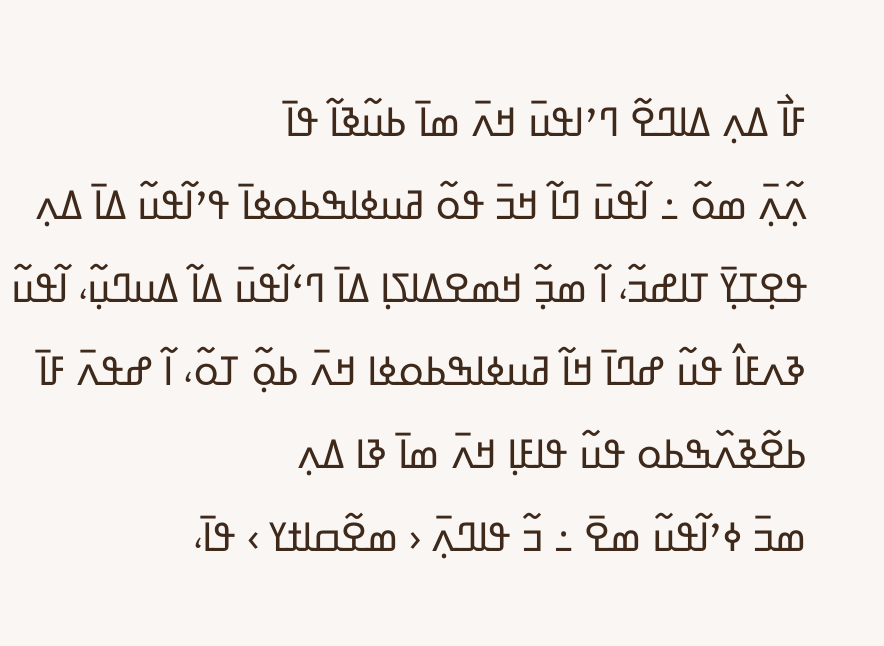ߓߊ߯ ߡߍ߲ ߡߊߣߐ߬ ߣߴߊߟߎ߫ ߞߍ߫ ߘߊ߫ ߕߎ߬ߢߊ߬ ߟߊ߫
ߍ߲߬ߍ߲߫ ߘߋ߬ ߸ ߊ߬ߟߎ߫ ߣߊ߬ ߞߏ߫ ߟߋ߬ ߥߎߦߊߒߕߋߦߊ߫ ߟߴߊ߬ߟߎ߬ ߡߊ߫ ߡߍ߲ ߟߐ߲ߠߌ߲߫ ߠߊߝߏ߬، ߊ߬ ߘߏ߲߬ ߞߘߐߡߊߖߊ߲ ߡߊ߫ ߣߵߊ߬ߟߎ߫ ߡߊ߬ ߡߎߣߎ߲߬، ߊ߬ߟߎ߬ ߢߍߓߊ߮ ߟߎ߬ ߝߣߊ߫ ߞߊ߬ ߥߎߦߊߒߕߋߦߊ ߞߍ߫ ߕߋ߲߬ ߠߋ߬، ߊ߬ ߝߟߍ߫ ߓߊ߫ ߕߐ߬ߢߍ߰ߒߕߋ ߟߎ߬ ߟߊߓߊ߲ ߞߍ߫ ߘߊ߫ ߢߊ ߡߍ߲
ߘߏ߫ ߦߴߊ߬ߟߎ߬ ߘߐ߫ ߸ ߏ߬ ߟߊߣߍ߲߫ ‹ ߘߐ߬ߛߊߙߌ › ߟߊ߫،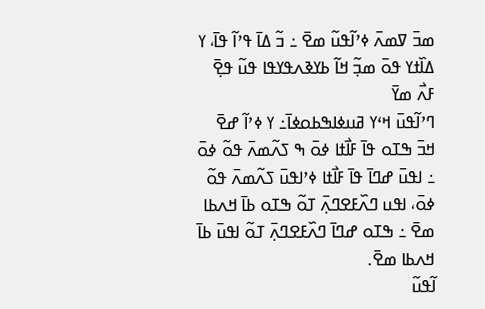ߘߏ߫ ߜߘߍ߫ ߦߴߊ߬ߟߎ߬ ߘߐ߫ ߸ ߏ߬ ߡߊ߫ ߟߴߊ߬ ߟߊ߫، ߌ ߡߊ߰ߙߌ ߟߋ߫ ߘߏ߲߬ ߞߊ߬ ߕߌߢߍߟߌߟߊ ߟߎ߬ ߟߐ߲߫ ߓߍ߯ ߘߌ߫
ߣߴߊ߬ߟߎ߫ ߞߵߌ ߥߎߦߊߒߕߋߦߊ߫߸ ߌ ߦߴߊ߬ ߝߐ߫ ߞߏ߫ ߒߠߋ ߟߊ߫ ߓߊ߯ߙߊ ߦߋ߫ ߒ ߖߍ߬ߘߍ߫ ߟߋ߬ ߦߋ߫ ߸ ߊߟߎ߫ ߝߣߊ߫ ߟߊ߫ ߓߊ߯ߙߊ ߦߴߊߟߎ߫ ߖߍ߬ߘߍ߫ ߟߋ߬ ߦߋ߫، ߊߟߎ ߣߍ߰ߓߐߣߍ߲߫ ߠߋ߬ ߒߠߋ ߕߊ߫ ߞߍߕߊ ߘߐ߫ ߸ ߒߠߋ ߝߣߊ߫ ߣߍ߰ߓߐߣߍ߲߫ ߠߋ߬ ߊߟߎ߫ ߕߊ߫ ߞߍߕߊ ߘߐ߫.
ߊ߬ߟߎ߬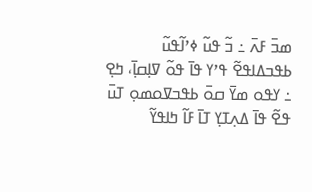ߘߏ߫ ߓߍ߫ ߸ ߏ߬ ߟߎ߬ ߦߴߊ߬ߟߎ߬ ߕߟߏߡߊߟߐ߬ ߟߴߌ ߟߊ߫ ߟߋ߬ ߜߊ߲ߛߊ߲߫، ߤߐ߲ ߸ ߌߟߋ ߘߌ߫ ߛߋ߫ ߕߟߏߜߋߘߋ߲ ߠߎ߫ ߟߐ߬ ߟߊ߫ ߡߍ߲ߠߌ߲ ߠߊ߫ ߓߊ߬ ߤߊߟߌ߬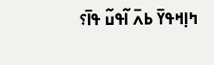ߤߊ߲ߞߟߌ߫ ߕߍ߫ ߊ߬ߟߎ߬ ߟߊ߫؟